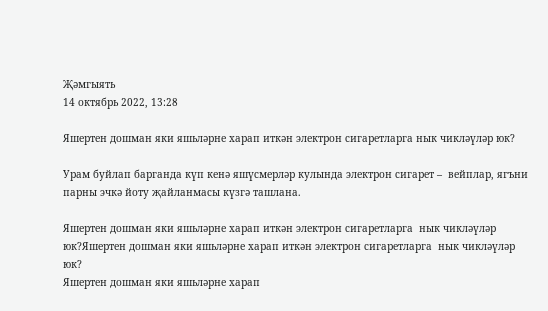Җәмгыять
14 октябрь 2022, 13:28

Яшертен дошман яки яшьләрне харап иткән электрон сигаретларга нык чикләүләр юк?

Урам буйлап барганда күп кенә яшүсмерләр кулында электрон сигарет –  вейплар, ягъни парны эчкә йоту җайланмасы күзгә ташлана.

Яшертен дошман яки яшьләрне харап иткән электрон сигаретларга  нык чикләүләр юк?Яшертен дошман яки яшьләрне харап иткән электрон сигаретларга  нык чикләүләр юк?
Яшертен дошман яки яшьләрне харап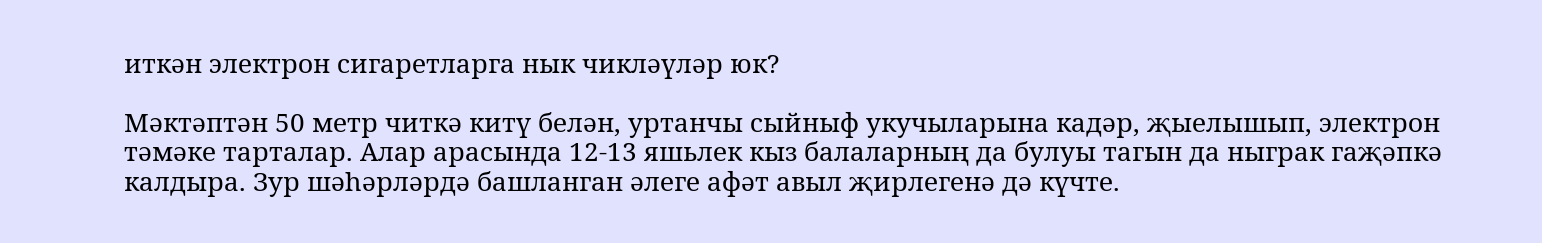иткән электрон сигаретларга нык чикләүләр юк?

Мәктәптән 50 метр читкә китү белән, уртанчы сыйныф укучыларына кадәр, җыелышып, электрон тәмәке тарталар. Алар арасында 12-13 яшьлек кыз балаларның да булуы тагын да ныграк гаҗәпкә калдыра. Зур шәһәрләрдә башланган әлеге афәт авыл җирлегенә дә күчте.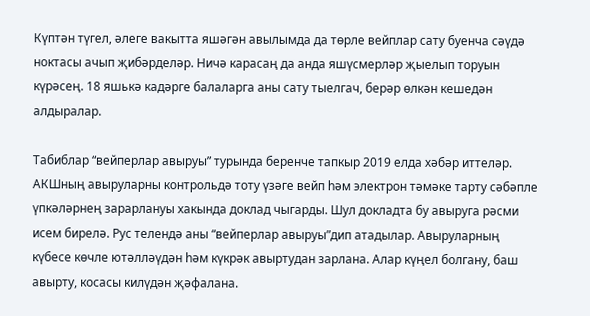Күптән түгел, әлеге вакытта яшәгән авылымда да төрле вейплар сату буенча сәүдә ноктасы ачып җибәрделәр. Ничә карасаң да анда яшүсмерләр җыелып торуын күрәсең. 18 яшькә кадәрге балаларга аны сату тыелгач, берәр өлкән кешедән алдыралар.

Табиблар “вейперлар авыруы” турында беренче тапкыр 2019 елда хәбәр иттеләр. АКШның авыруларны контрольдә тоту үзәге вейп һәм электрон тәмәке тарту сәбәпле үпкәләрнең зарарлануы хакында доклад чыгарды. Шул докладта бу авыруга рәсми исем бирелә. Рус телендә аны “вейперлар авыруы”дип атадылар. Авыруларның күбесе көчле ютәлләүдән һәм күкрәк авыртудан зарлана. Алар күңел болгану, баш авырту, косасы килүдән җәфалана.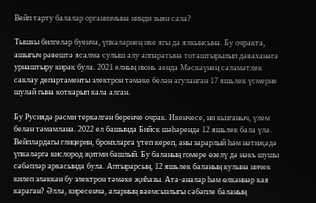Вейп тарту балалар организмына нинди зыян сала?

Тышкы билгеләр буенча, үпкәләрнең ике ягы да ялкынсына. Бу очракта, ашыгыч рәвештә ясалма сулыш алу аппаратына тоташтырылып дәваханәгә урнаштыру кирәк була. 2021 елның июнь аенда Мәскәүнең сәламәтлек  саклау департаменты электрон тәмәке белән агуланган 17 яшьлек үсмерне шулай гына коткарып кала алган.

Бу Русиядә рәсми теркәлгән беренче очрак. Икенчесе, ни кызганыч, үлем белән тәмамлана. 2022 ел башында Бийск шәһәрендә 12 яшьлек бала үлә. Вейплардагы глицерин, бронхларга үтеп кереп, аны зарарлый һәм нәтиҗәдә үпкәләргә кислород җитми башлый. Бу баланың гомере өзелү дә нәкъ шушы сәбәпләр аркасында була. Аптырарсың, 12 яшьлек баланың кулына ничек килеп эләккән бу электрон тәмәке җиһазы. Ата-аналар һәм өлкәннәр кая караган? Әллә, киресенчә, аларның ваемсызлыгы сәбәпле баланың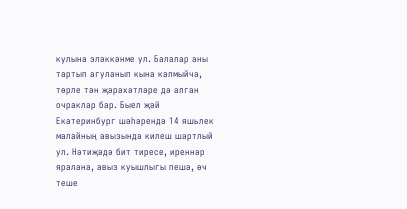кулына эләккәнме ул. Балалар аны тартып агуланып кына калмыйча, төрле тән җәрәхәтләре дә алган очраклар бар. Быел җәй Екатеринбург шәһәрендә 14 яшьлек малайның авызында килеш шартлый ул. Нәтиҗәдә бит тиресе, иреннәр яралана, авыз куышлыгы пешә, өч теше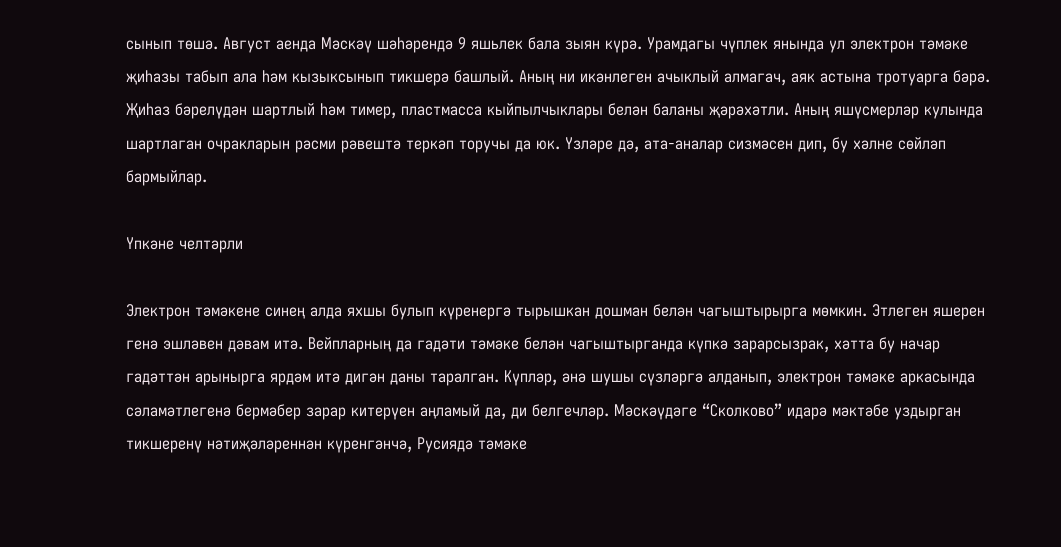сынып төшә. Август аенда Мәскәү шәһәрендә 9 яшьлек бала зыян күрә. Урамдагы чүплек янында ул электрон тәмәке җиһазы табып ала һәм кызыксынып тикшерә башлый. Аның ни икәнлеген ачыклый алмагач, аяк астына тротуарга бәрә.  Җиһаз бәрелүдән шартлый һәм тимер, пластмасса кыйпылчыклары белән баланы җәрәхәтли. Аның яшүсмерләр кулында шартлаган очракларын рәсми рәвештә теркәп торучы да юк. Үзләре дә, ата-аналар сизмәсен дип, бу хәлне сөйләп бармыйлар.

Үпкәне челтәрли

Электрон тәмәкене синең алда яхшы булып күренергә тырышкан дошман белән чагыштырырга мөмкин. Этлеген яшерен генә эшләвен дәвам итә. Вейпларның да гадәти тәмәке белән чагыштырганда күпкә зарарсызрак, хәтта бу начар гадәттән арынырга ярдәм итә дигән даны таралган. Күпләр, әнә шушы сүзләргә алданып, электрон тәмәке аркасында сәламәтлегенә бермәбер зарар китерүен аңламый да, ди белгечләр. Мәскәүдәге “Сколково” идарә мәктәбе уздырган тикшеренү нәтиҗәләреннән күренгәнчә, Русиядә тәмәке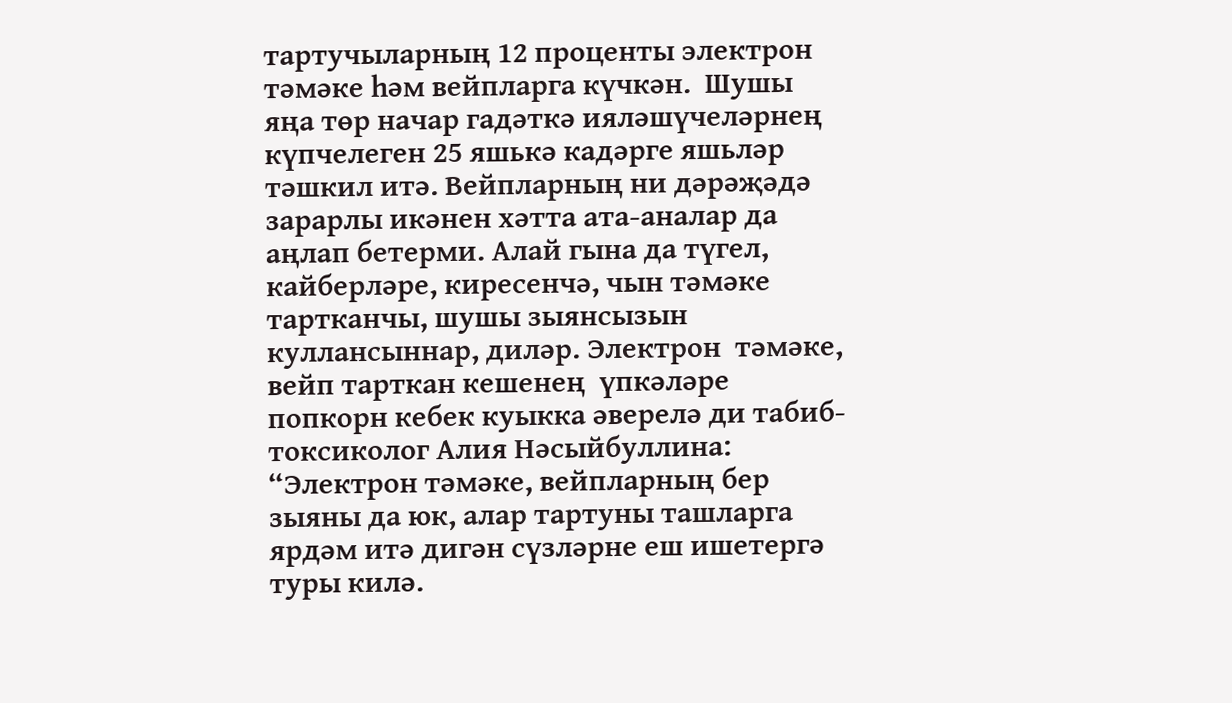тартучыларның 12 проценты электрон тәмәке һәм вейпларга күчкән.  Шушы яңа төр начар гадәткә ияләшүчеләрнең күпчелеген 25 яшькә кадәрге яшьләр тәшкил итә. Вейпларның ни дәрәҗәдә зарарлы икәнен хәтта ата-аналар да аңлап бетерми. Алай гына да түгел, кайберләре, киресенчә, чын тәмәке тартканчы, шушы зыянсызын куллансыннар, диләр. Электрон  тәмәке, вейп тарткан кешенең  үпкәләре попкорн кебек куыкка әверелә ди табиб-токсиколог Алия Нәсыйбуллина: “Электрон тәмәке, вейпларның бер зыяны да юк, алар тартуны ташларга ярдәм итә дигән сүзләрне еш ишетергә туры килә.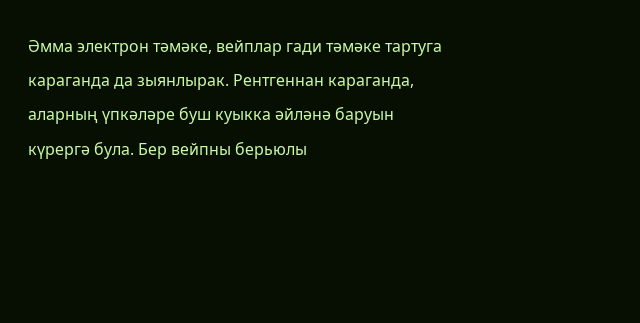Әмма электрон тәмәке, вейплар гади тәмәке тартуга караганда да зыянлырак. Рентгеннан караганда, аларның үпкәләре буш куыкка әйләнә баруын күрергә була. Бер вейпны берьюлы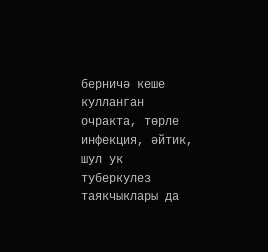берничә кеше кулланган очракта, төрле инфекция, әйтик, шул ук туберкулез таякчыклары да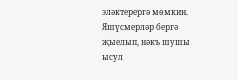эләктерергә мөмкин. Яшүсмерләр бергә җыелып, нәкъ шушы ысул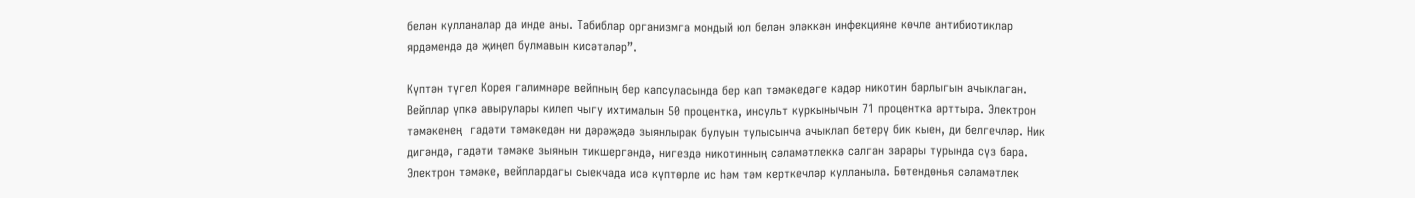белән кулланалар да инде аны. Табиблар организмга мондый юл белән эләккән инфекцияне көчле антибиотиклар ярдәмендә дә җиңеп булмавын кисәтәләр”.

Күптән түгел Корея галимнәре вейпның бер капсуласында бер кап тәмәкедәге кадәр никотин барлыгын ачыклаган. Вейплар үпкә авырулары килеп чыгу ихтималын 50 процентка, инсульт куркынычын 71 процентка арттыра. Электрон тәмәкенең  гадәти тәмәкедән ни дәрәҗәдә зыянлырак булуын тулысынча ачыклап бетерү бик кыен, ди белгечләр. Ник дигәндә, гадәти тәмәке зыянын тикшергәндә, нигездә никотинның сәламәтлеккә салган зарары турында сүз бара. Электрон тәмәке, вейплардагы сыекчада исә күптөрле ис һәм тәм керткечләр кулланыла. Бөтендөнья сәламәтлек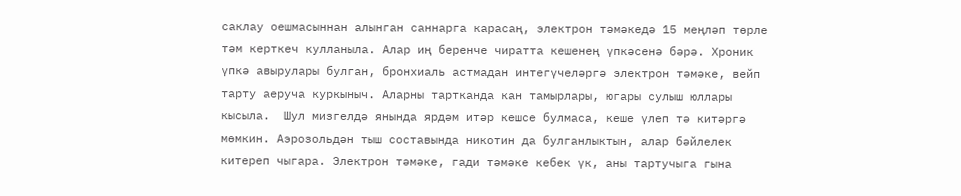саклау оешмасыннан алынган саннарга карасаң, электрон тәмәкедә 15 меңләп төрле тәм керткеч кулланыла. Алар иң беренче чиратта кешенең үпкәсенә бәрә. Хроник үпкә авырулары булган, бронхиаль астмадан интегүчеләргә электрон тәмәке, вейп тарту аеруча куркыныч. Аларны тартканда кан тамырлары, югары сулыш юллары кысыла.  Шул мизгелдә янында ярдәм итәр кешсе булмаса, кеше үлеп тә китәргә мөмкин. Аэрозольдән тыш составында никотин да булганлыктын, алар бәйлелек китереп чыгара. Электрон тәмәке, гади тәмәке кебек үк, аны тартучыга гына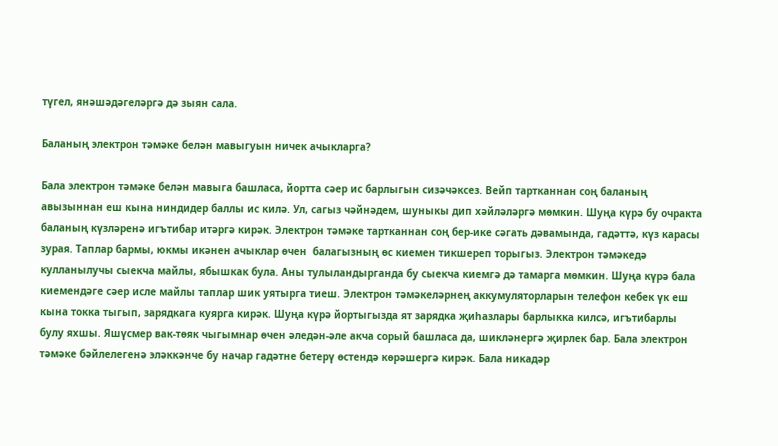түгел, янәшәдәгеләргә дә зыян сала.

Баланың электрон тәмәке белән мавыгуын ничек ачыкларга?

Бала электрон тәмәке белән мавыга башласа, йортта сәер ис барлыгын сизәчәксез. Вейп тартканнан соң баланың авызыннан еш кына ниндидер баллы ис килә. Ул, сагыз чәйнәдем, шуныкы дип хәйләләргә мөмкин. Шуңа күрә бу очракта баланың күзләренә игътибар итәргә кирәк. Электрон тәмәке тартканнан соң бер-ике сәгать дәвамында, гадәттә, күз карасы зурая. Таплар бармы, юкмы икәнен ачыклар өчен  балагызның өс киемен тикшереп торыгыз. Электрон тәмәкедә кулланылучы сыекча майлы, ябышкак була. Аны тулыландырганда бу сыекча киемгә дә тамарга мөмкин. Шуңа күрә бала киемендәге сәер исле майлы таплар шик уятырга тиеш. Электрон тәмәкеләрнең аккумуляторларын телефон кебек үк еш кына токка тыгып, зарядкага куярга кирәк. Шуңа күрә йортыгызда ят зарядка җиһазлары барлыкка килсә, игътибарлы булу яхшы. Яшүсмер вак-төяк чыгымнар өчен әледән-әле акча сорый башласа да, шикләнергә җирлек бар. Бала электрон тәмәке бәйлелегенә эләккәнче бу начар гадәтне бетерү өстендә көрәшергә кирәк. Бала никадәр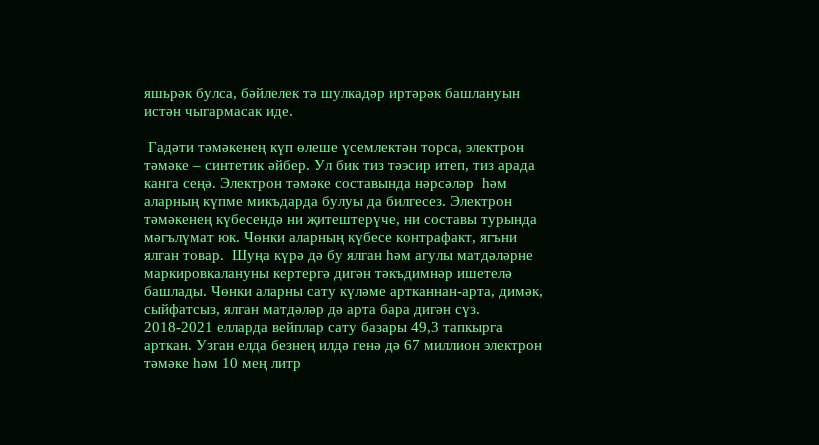яшьрәк булса, бәйлелек тә шулкадәр иртәрәк башлануын истән чыгармасак иде.

 Гадәти тәмәкенең күп өлеше үсемлектән торса, электрон тәмәке – синтетик әйбер. Ул бик тиз тәэсир итеп, тиз арада канга сеңә. Электрон тәмәке составында нәрсәләр  һәм аларның күпме микъдарда булуы да билгесез. Электрон тәмәкенең күбесендә ни җитештерүче, ни составы турында мәгълүмат юк. Чөнки аларның күбесе контрафакт, ягъни ялган товар.  Шуңа күрә дә бу ялган һәм агулы матдәләрне маркировкалануны кертергә дигән тәкъдимнәр ишетелә башлады. Чөнки аларны сату күләме артканнан-арта, димәк, сыйфатсыз, ялган матдәләр дә арта бара дигән сүз. 2018-2021 елларда вейплар сату базары 49,3 тапкырга арткан. Узган елда безнең илдә генә дә 67 миллион электрон тәмәке һәм 10 мең литр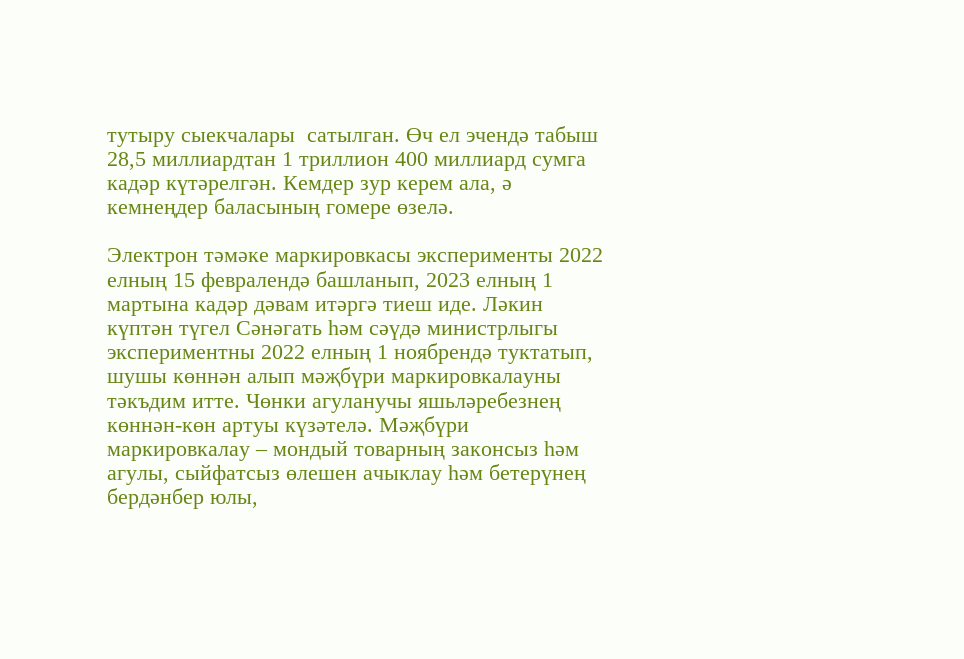тутыру сыекчалары  сатылган. Өч ел эчендә табыш 28,5 миллиардтан 1 триллион 400 миллиард сумга кадәр күтәрелгән. Кемдер зур керем ала, ә кемнеңдер баласының гомере өзелә.

Электрон тәмәке маркировкасы эксперименты 2022 елның 15 февралендә башланып, 2023 елның 1 мартына кадәр дәвам итәргә тиеш иде. Ләкин күптән түгел Сәнәгать һәм сәүдә министрлыгы экспериментны 2022 елның 1 ноябрендә туктатып, шушы көннән алып мәҗбүри маркировкалауны тәкъдим итте. Чөнки агуланучы яшьләребезнең көннән-көн артуы күзәтелә. Мәҗбүри маркировкалау – мондый товарның законсыз һәм  агулы, сыйфатсыз өлешен ачыклау һәм бетерүнең бердәнбер юлы,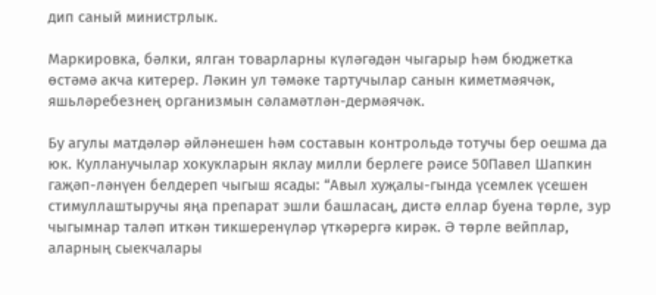дип саный министрлык.

Маркировка, бәлки, ялган товарларны күләгәдән чыгарыр һәм бюджетка өстәмә акча китерер. Ләкин ул тәмәке тартучылар санын киметмәячәк, яшьләребезнең организмын сәламәтлән-дермәячәк.

Бу агулы матдәләр әйләнешен һәм составын контрольдә тотучы бер оешма да юк. Кулланучылар хокукларын яклау милли берлеге рәисе 50Павел Шапкин гаҗәп-ләнүен белдереп чыгыш ясады: “Авыл хуҗалы-гында үсемлек үсешен стимуллаштыручы яңа препарат эшли башласаң, дистә еллар буена төрле, зур чыгымнар таләп иткән тикшеренүләр үткәрергә кирәк. Ә төрле вейплар, аларның сыекчалары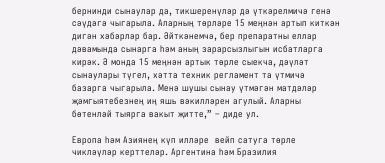бернинди сынаулар да, тикшеренүләр дә үткәрелмичә генә сәүдәгә чыгарыла. Аларның төрләре 15 меңнән артып киткән дигән хәбәрләр бар. Әйткәнемчә, бер препаратны еллар дәвамында сынарга һәм аның зарарсызлыгын исбатларга кирәк. Ә монда 15 меңнән артык төрле сыекча, дәүләт  сынаулары түгел, хәтта техник регламент та үтмичә базарга чыгарыла. Менә шушы сынау үтмәгән матдәләр җәмгыятебезнең иң яшь вәкилләрен агулый. Аларны бөтенләй тыярга вакыт җитте,” – диде ул.

Европа һәм Азиянең күп илләре  вейп сатуга төрле чикләүләр керттеләр. Аргентина һәм Бразилия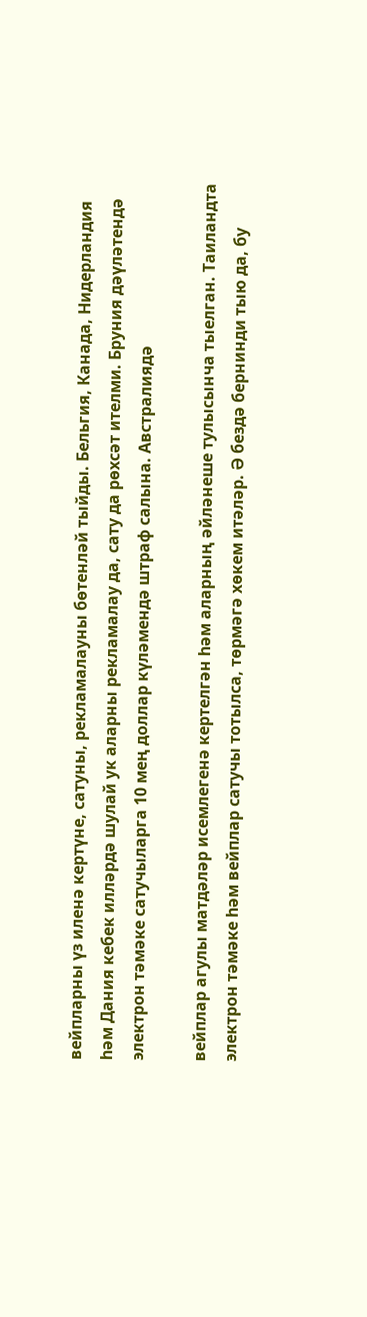вейпларны үз иленә кертүне, сатуны, рекламалауны бөтенләй тыйды. Бельгия, Канада, Нидерландия һәм Дания кебек илләрдә шулай ук аларны рекламалау да, сату да рөхсәт ителми. Бруния дәүләтендә электрон тәмәке сатучыларга 10 мең доллар күләмендә штраф салына. Австралиядә

вейплар агулы матдәләр исемлегенә кертелгән һәм аларның әйләнеше тулысынча тыелган. Таиландта электрон тәмәке һәм вейплар сатучы тотылса, төрмәгә хөкем итәләр. Ә бездә бернинди тыю да, бу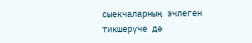сыекчаларның эчлеген тикшерүче дә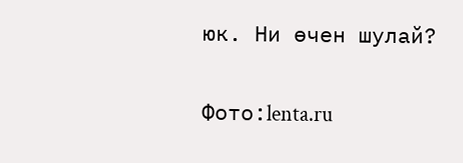юк. Ни өчен шулай?

Фото:lenta.ru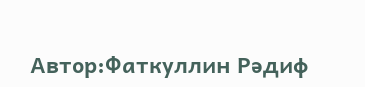Автор:Фаткуллин Рәдиф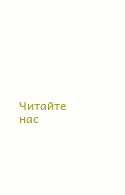Читайте нас